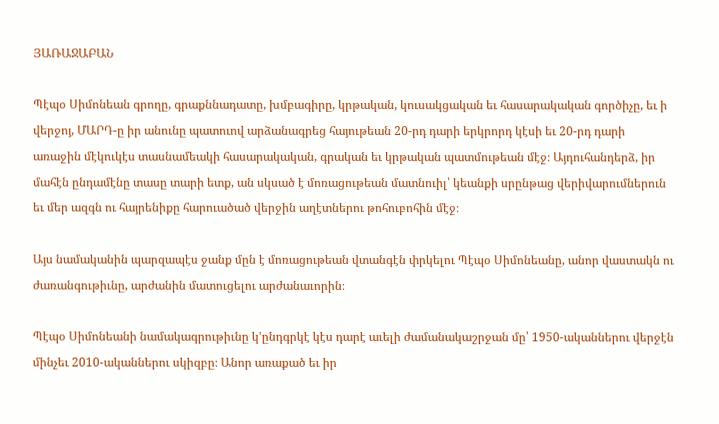ՅԱՌԱՋԱԲԱՆ

Պէպօ Սիմոնեան գրողը, գրաքննադատը, խմբագիրը, կրթական, կուսակցական եւ հասարակական գործիչը, եւ ի վերջոյ, ՄԱՐԴ-ը իր անունը պատուով արձանագրեց հայութեան 20-րդ դարի երկրորդ կէսի եւ 20-րդ դարի առաջին մէկուկէս տասնամեակի հասարակական, գրական եւ կրթական պատմութեան մէջ։ Այդուհանդերձ, իր մահէն ընդամէնը տասը տարի ետք, ան սկսած է մոռացութեան մատնուիլ՝ կեանքի սրընթաց վերիվարումներուն եւ մեր ազգն ու հայրենիքը հարուածած վերջին աղէտներու թոհուբոհին մէջ։

Այս նամականին պարզապէս ջանք մըն է մոռացութեան վտանգէն փրկելու Պէպօ Սիմոնեանը, անոր վաստակն ու ժառանգութիւնը, արժանին մատուցելու արժանաւորին։

Պէպօ Սիմոնեանի նամակագրութիւնը կ’ընդգրկէ կէս դարէ աւելի ժամանակաշրջան մը՝ 1950-ականներու վերջէն մինչեւ 2010-ականներու սկիզբը։ Անոր առաքած եւ իր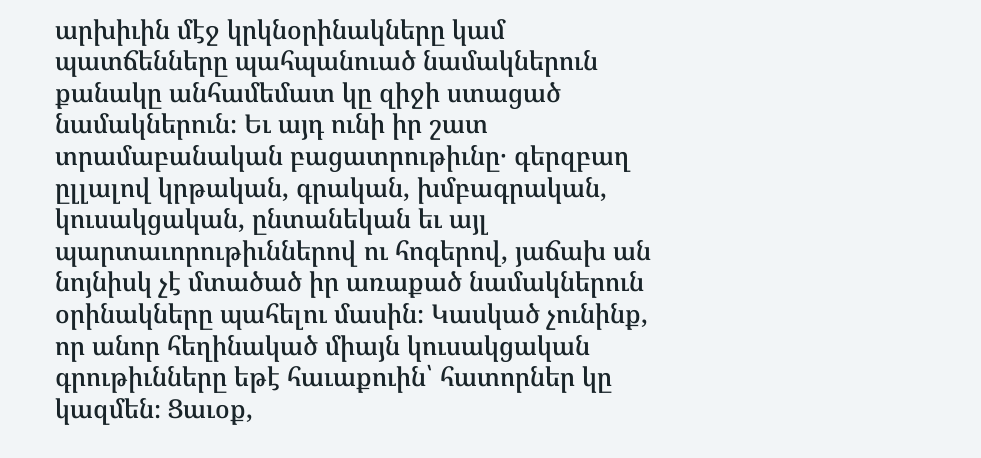արխիւին մէջ կրկնօրինակները կամ պատճենները պահպանուած նամակներուն քանակը անհամեմատ կը զիջի ստացած նամակներուն։ Եւ այդ ունի իր շատ տրամաբանական բացատրութիւնը․ գերզբաղ ըլլալով կրթական, գրական, խմբագրական, կուսակցական, ընտանեկան եւ այլ պարտաւորութիւններով ու հոգերով, յաճախ ան նոյնիսկ չէ մտածած իր առաքած նամակներուն օրինակները պահելու մասին։ Կասկած չունինք, որ անոր հեղինակած միայն կուսակցական գրութիւնները եթէ հաւաքուին՝ հատորներ կը կազմեն։ Ցաւօք,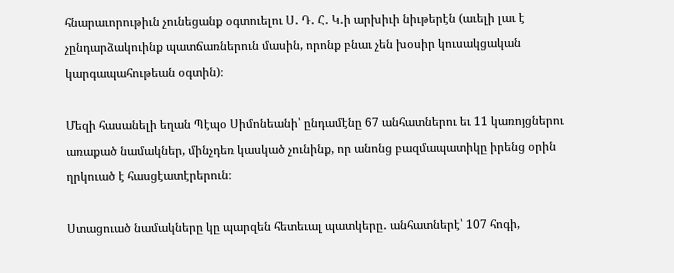հնարաւորութիւն չունեցանք օգտուելու Ս․ Դ․ Հ․ Կ․ի արխիւի նիւթերէն (աւելի լաւ է չընդարձակուինք պատճառներուն մասին, որոնք բնաւ չեն խօսիր կուսակցական կարգապահութեան օգտին)։

Մեզի հասանելի եղան Պէպօ Սիմոնեանի՝ ընդամէնը 67 անհատներու եւ 11 կառոյցներու առաքած նամակներ, մինչդեռ կասկած չունինք, որ անոնց բազմապատիկը իրենց օրին ղրկուած է հասցէատէրերուն։

Ստացուած նամակները կը պարզեն հետեւալ պատկերը․ անհատներէ՝ 107 հոգի,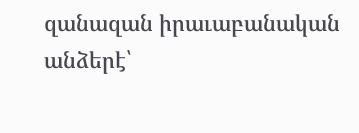զանազան իրաւաբանական անձերէ՝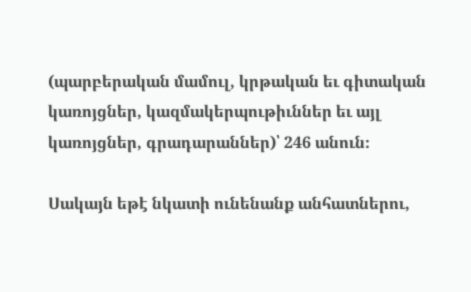(պարբերական մամուլ, կրթական եւ գիտական կառոյցներ, կազմակերպութիւններ եւ այլ կառոյցներ, գրադարաններ)՝ 246 անուն։

Սակայն եթէ նկատի ունենանք անհատներու,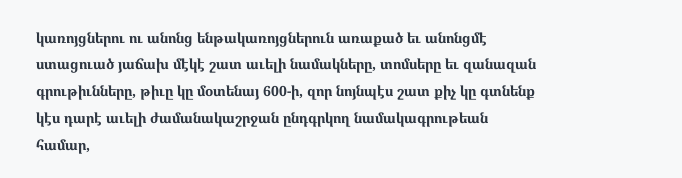կառոյցներու ու անոնց ենթակառոյցներուն առաքած եւ անոնցմէ ստացուած յաճախ մէկէ շատ աւելի նամակները, տոմսերը եւ զանազան գրութիւնները, թիւը կը մօտենայ 600-ի, զոր նոյնպէս շատ քիչ կը գտնենք կէս դարէ աւելի ժամանակաշրջան ընդգրկող նամակագրութեան համար,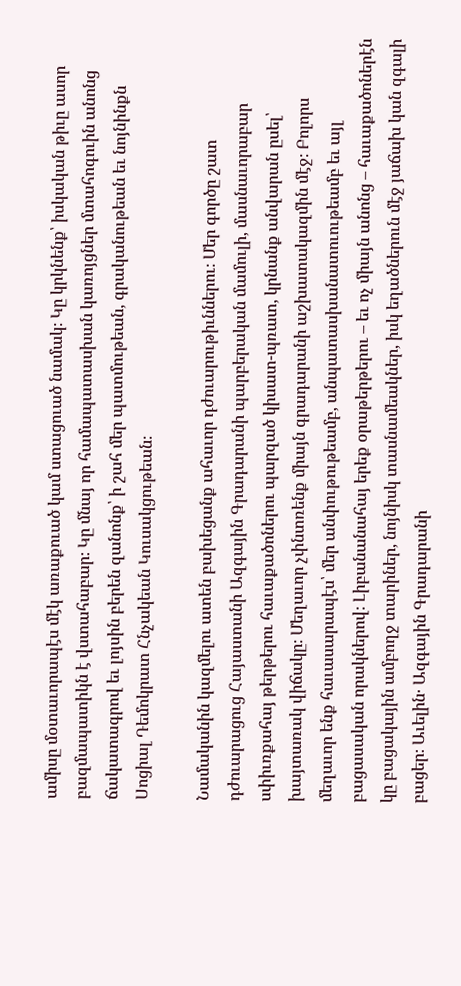ամիսը մօտաւորապէս մէկ առաքուած կամ ստացուած նամակ։ Կը կրկնենք՝ իսկական թիւը ասոր բազմապատիկն է վստահաբար։ Կը մնայ որ համապատասխան կառոյցներ մտահոգուին անոնց ճակատագրով եւ լոյսին բերեն զանոնք՝ ի շահ մեր պատմութեան, գրականութեան եւ նոյնինքն Սոցիալ Դեմոկրատ Հնչակեան Կուսակցութեան։

Նամականին կազմելու ատեն բախեցանք ահաւոր դժուարութիւններու։ Մեր գործը շատ դժուարացուց Հայաստանի Ազգային Գրադարանի պարբերական մամուլի, մասնաւորաբար սփիւռքահայ թերթերու հաւաքածոներու պարզած կիսատ-պռատ, կրնանք անվարան ըսել՝ խայտառակ վիճակը։ Մեղաւոր չփնտռենք միայն գրադարանի աշխատակազմին մէջ։ Բոլորս մեղաւոր ենք հաւասարապէս՝ մեր անփութութեամբ, անպատասխանատուութեամբ եւ այլ բացասական որակներով։ Լիբանանահայ երեք օրաթերթերու – եւ ոչ միայն անոնց – հաւաքածոներէն կը բացակային ամբողջ տարիներ, նոյնիսկ տասնամեակներ, իսկ եղածներուն մէջ յաճախ կան զգալի բացեր։ Աւելին․ Ազգային Գրադարանի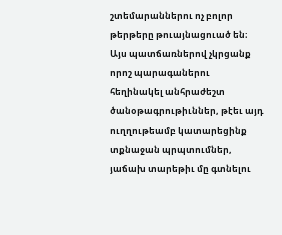շտեմարաններու ոչ բոլոր թերթերը թուայնացուած են։ Այս պատճառներով չկրցանք որոշ պարագաներու հեղինակել անհրաժեշտ ծանօթագրութիւններ, թէեւ այդ ուղղութեամբ կատարեցինք տքնաջան պրպտումներ, յաճախ տարեթիւ մը գտնելու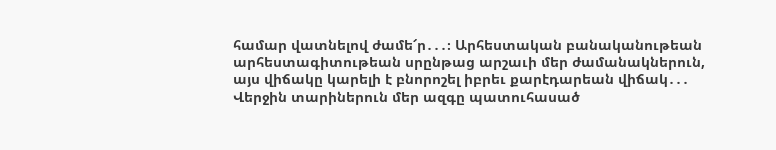համար վատնելով ժամե՜ր․․․։ Արհեստական բանականութեան արհեստագիտութեան սրընթաց արշաւի մեր ժամանակներուն, այս վիճակը կարելի է բնորոշել իբրեւ քարէդարեան վիճակ․․․ Վերջին տարիներուն մեր ազգը պատուհասած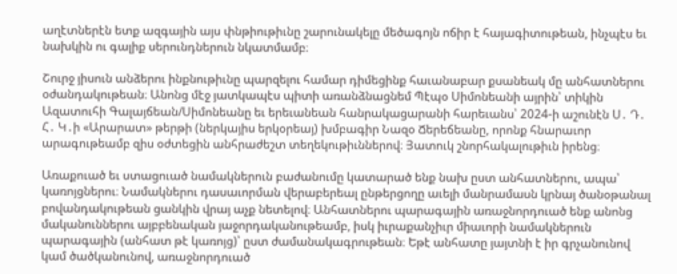աղէտներէն ետք ազգային այս փնթիութիւնը շարունակելը մեծագոյն ոճիր է հայագիտութեան, ինչպէս եւ նախկին ու գալիք սերունդներուն նկատմամբ։

Շուրջ յիսուն անձերու ինքնութիւնը պարզելու համար դիմեցինք հաւանաբար քսանեակ մը անհատներու օժանդակութեան։ Անոնց մէջ յատկապէս պիտի առանձնացնեմ Պէպօ Սիմոնեանի այրին՝ տիկին Ազատուհի Գալայճեան/Սիմոնեանը եւ երեւանեան հանրակացարանի հարեւանս՝ 2024-ի աշունէն Ս․ Դ․ Հ․ Կ․ի «Արարատ» թերթի (ներկայիս երկօրեայ) խմբագիր Նազօ Ճերեճեանը, որոնք հնարաւոր արագութեամբ զիս օժտեցին անհրաժեշտ տեղեկութիւններով։ Յատուկ շնորհակալութիւն իրենց։

Առաքուած եւ ստացուած նամակներուն բաժանումը կատարած ենք նախ ըստ անհատներու, ապա՝ կառոյցներու։ Նամակներու դասաւորման վերաբերեալ ընթերցողը աւելի մանրամասն կրնայ ծանօթանալ բովանդակութեան ցանկին վրայ աչք նետելով։ Անհատներու պարագային առաջնորդուած ենք անոնց մականուններու այբբենական յաջորդականութեամբ, իսկ իւրաքանչիւր միաւորի նամակներուն պարագային (անհատ թէ կառոյց)՝ ըստ ժամանակագրութեան։ Եթէ անհատը յայտնի է իր գրչանունով կամ ծածկանունով, առաջնորդուած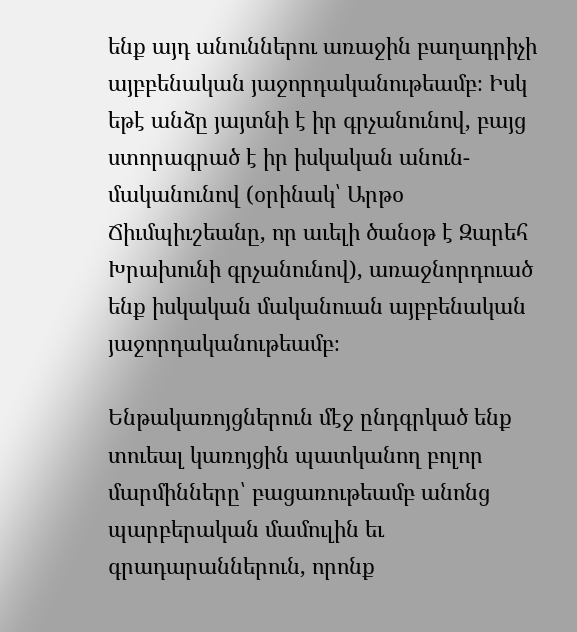ենք այդ անուններու առաջին բաղադրիչի այբբենական յաջորդականութեամբ։ Իսկ եթէ անձը յայտնի է իր գրչանունով, բայց ստորագրած է իր իսկական անուն-մականունով (օրինակ՝ Արթօ Ճիւմպիւշեանը, որ աւելի ծանօթ է Զարեհ Խրախունի գրչանունով), առաջնորդուած ենք իսկական մականուան այբբենական յաջորդականութեամբ։

Ենթակառոյցներուն մէջ ընդգրկած ենք տուեալ կառոյցին պատկանող բոլոր մարմինները՝ բացառութեամբ անոնց պարբերական մամուլին եւ գրադարաններուն, որոնք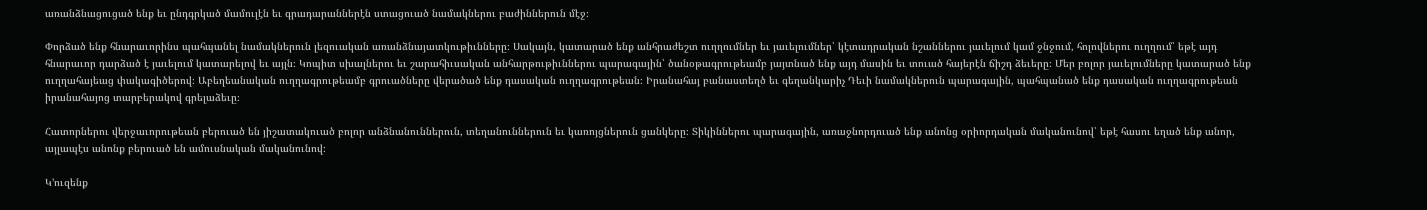առանձնացուցած ենք եւ ընդգրկած մամուլէն եւ գրադարաններէն ստացուած նամակներու բաժիններուն մէջ։

Փորձած ենք հնարաւորինս պահպանել նամակներուն լեզուական առանձնայատկութիւնները։ Սակայն, կատարած ենք անհրաժեշտ ուղղումներ եւ յաւելումներ՝ կէտադրական նշաններու յաւելում կամ ջնջում, հոլովներու ուղղում՝ եթէ այդ հնարաւոր դարձած է յաւելում կատարելով եւ այլն։ Կոպիտ սխալներու եւ շարահիւսական անհարթութիւններու պարագային՝ ծանօթագրութեամբ յայտնած ենք այդ մասին եւ տուած հայերէն ճիշդ ձեւերը։ Մեր բոլոր յաւելումները կատարած ենք ուղղահայեաց փակագիծերով։ Աբեղեանական ուղղագրութեամբ գրուածները վերածած ենք դասական ուղղագրութեան։ Իրանահայ բանաստեղծ եւ գեղանկարիչ Դեւի նամակներուն պարագային, պահպանած ենք դասական ուղղագրութեան իրանահայոց տարբերակով գրելաձեւը։

Հատորներու վերջաւորութեան բերուած են յիշատակուած բոլոր անձնանուններուն, տեղանուններուն եւ կառոյցներուն ցանկերը։ Տիկիններու պարագային, առաջնորդուած ենք անոնց օրիորդական մականունով՝ եթէ հասու եղած ենք անոր, այլապէս անոնք բերուած են ամուսնական մականունով։

Կ’ուզենք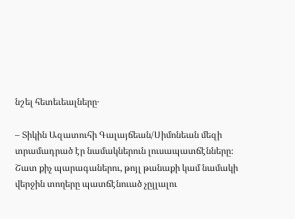նշել հետեւեալները․

– Տիկին Ազատուհի Գալայճեան/Սիմոնեան մեզի տրամադրած էր նամակներուն լուսապատճէնները։ Շատ քիչ պարագաներու, թոյլ թանաքի կամ նամակի վերջին տողերը պատճէնուած չըլլալու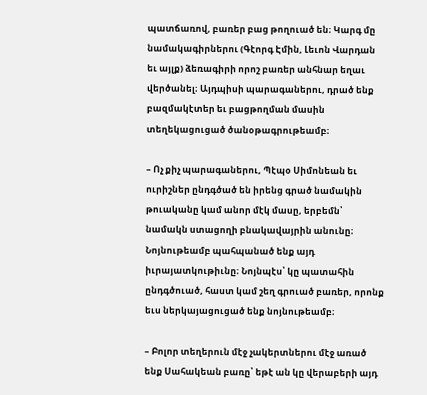պատճառով, բառեր բաց թողուած են։ Կարգ մը նամակագիրներու (Գէորգ Էմին, Լեւոն Վարդան եւ այլք) ձեռագիրի որոշ բառեր անհնար եղաւ վերծանել։ Այդպիսի պարագաներու, դրած ենք բազմակէտեր եւ բացթողման մասին տեղեկացուցած ծանօթագրութեամբ։

– Ոչ քիչ պարագաներու, Պէպօ Սիմոնեան եւ ուրիշներ ընդգծած են իրենց գրած նամակին թուականը կամ անոր մէկ մասը, երբեմն՝ նամակն ստացողի բնակավայրին անունը։ Նոյնութեամբ պահպանած ենք այդ իւրայատկութիւնը։ Նոյնպէս՝ կը պատահին ընդգծուած, հաստ կամ շեղ գրուած բառեր, որոնք եւս ներկայացուցած ենք նոյնութեամբ։

– Բոլոր տեղերուն մէջ չակերտներու մէջ առած ենք Սահակեան բառը՝ եթէ ան կը վերաբերի այդ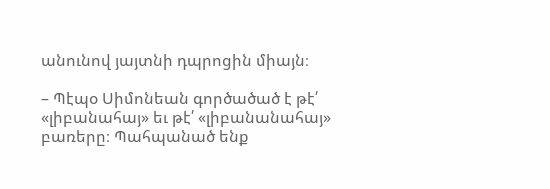անունով յայտնի դպրոցին միայն։

– Պէպօ Սիմոնեան գործածած է թէ՛ «լիբանահայ» եւ թէ՛ «լիբանանահայ» բառերը։ Պահպանած ենք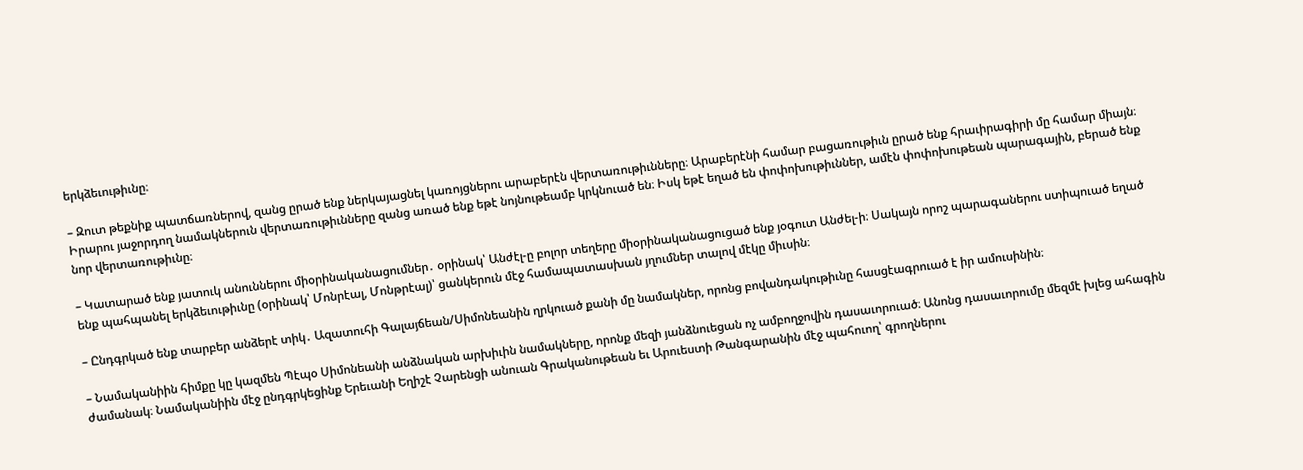երկձեւութիւնը։

– Զուտ թեքնիք պատճառներով, զանց ըրած ենք ներկայացնել կառոյցներու արաբերէն վերտառութիւնները։ Արաբերէնի համար բացառութիւն ըրած ենք հրաւիրագիրի մը համար միայն։ Իրարու յաջորդող նամակներուն վերտառութիւնները զանց առած ենք եթէ նոյնութեամբ կրկնուած են։ Իսկ եթէ եղած են փոփոխութիւններ, ամէն փոփոխութեան պարագային, բերած ենք նոր վերտառութիւնը։

– Կատարած ենք յատուկ անուններու միօրինականացումներ․ օրինակ՝ Անժէլ-ը բոլոր տեղերը միօրինականացուցած ենք յօգուտ Անժել-ի։ Սակայն որոշ պարագաներու ստիպուած եղած ենք պահպանել երկձեւութիւնը (օրինակ՝ Մոնրէալ, Մոնթրէալ)՝ ցանկերուն մէջ համապատասխան յղումներ տալով մէկը միւսին։

– Ընդգրկած ենք տարբեր անձերէ տիկ․ Ազատուհի Գալայճեան/Սիմոնեանին ղրկուած քանի մը նամակներ, որոնց բովանդակութիւնը հասցէագրուած է իր ամուսինին։

– Նամականիին հիմքը կը կազմեն Պէպօ Սիմոնեանի անձնական արխիւին նամակները, որոնք մեզի յանձնուեցան ոչ ամբողջովին դասաւորուած։ Անոնց դասաւորումը մեզմէ խլեց ահագին ժամանակ։ Նամականիին մէջ ընդգրկեցինք Երեւանի Եղիշէ Չարենցի անուան Գրականութեան եւ Արուեստի Թանգարանին մէջ պահուող՝ գրողներու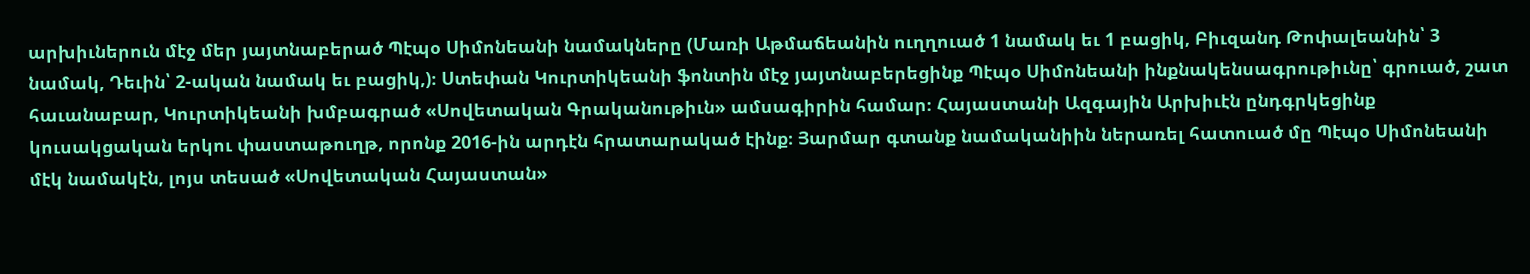արխիւներուն մէջ մեր յայտնաբերած Պէպօ Սիմոնեանի նամակները (Մառի Աթմաճեանին ուղղուած 1 նամակ եւ 1 բացիկ, Բիւզանդ Թոփալեանին՝ 3 նամակ, Դեւին՝ 2-ական նամակ եւ բացիկ,)։ Ստեփան Կուրտիկեանի ֆոնտին մէջ յայտնաբերեցինք Պէպօ Սիմոնեանի ինքնակենսագրութիւնը՝ գրուած, շատ հաւանաբար, Կուրտիկեանի խմբագրած «Սովետական Գրականութիւն» ամսագիրին համար։ Հայաստանի Ազգային Արխիւէն ընդգրկեցինք կուսակցական երկու փաստաթուղթ, որոնք 2016-ին արդէն հրատարակած էինք։ Յարմար գտանք նամականիին ներառել հատուած մը Պէպօ Սիմոնեանի մէկ նամակէն, լոյս տեսած «Սովետական Հայաստան»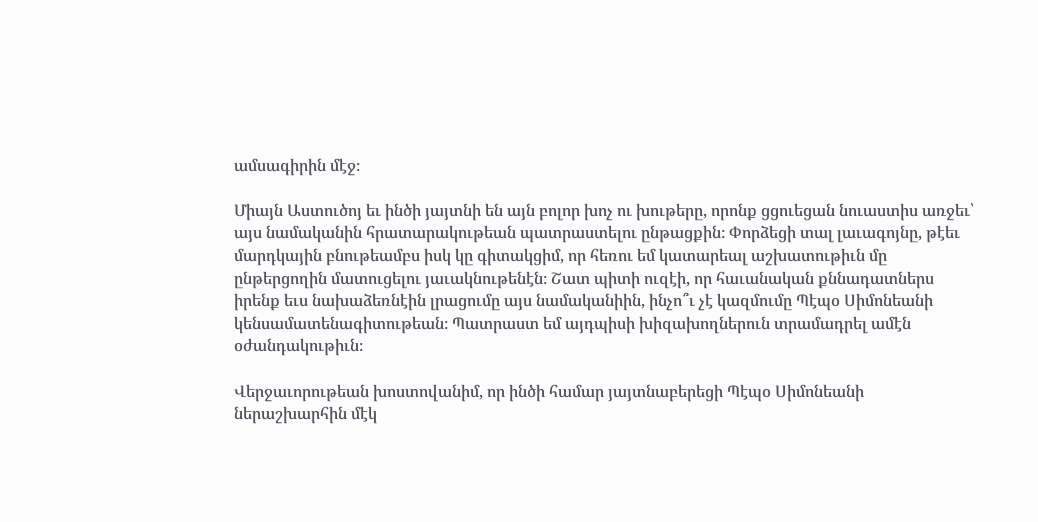ամսագիրին մէջ։

Միայն Աստուծոյ եւ ինծի յայտնի են այն բոլոր խոչ ու խութերը, որոնք ցցուեցան նուաստիս առջեւ՝ այս նամականին հրատարակութեան պատրաստելու ընթացքին։ Փորձեցի տալ լաւագոյնը, թէեւ մարդկային բնութեամբս իսկ կը գիտակցիմ, որ հեռու եմ կատարեալ աշխատութիւն մը ընթերցողին մատուցելու յաւակնութենէն։ Շատ պիտի ուզէի, որ հաւանական քննադատներս իրենք եւս նախաձեռնէին լրացումը այս նամականիին, ինչո՞ւ չէ կազմումը Պէպօ Սիմոնեանի կենսամատենագիտութեան։ Պատրաստ եմ այդպիսի խիզախողներուն տրամադրել ամէն օժանդակութիւն։

Վերջաւորութեան խոստովանիմ, որ ինծի համար յայտնաբերեցի Պէպօ Սիմոնեանի ներաշխարհին մէկ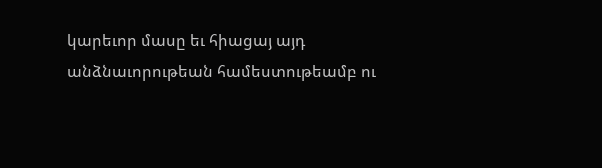կարեւոր մասը եւ հիացայ այդ անձնաւորութեան համեստութեամբ ու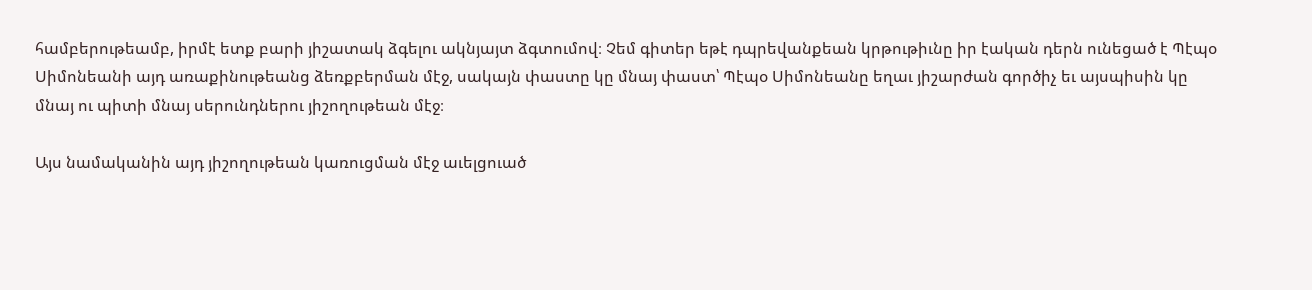համբերութեամբ, իրմէ ետք բարի յիշատակ ձգելու ակնյայտ ձգտումով։ Չեմ գիտեր եթէ դպրեվանքեան կրթութիւնը իր էական դերն ունեցած է Պէպօ Սիմոնեանի այդ առաքինութեանց ձեռքբերման մէջ, սակայն փաստը կը մնայ փաստ՝ Պէպօ Սիմոնեանը եղաւ յիշարժան գործիչ եւ այսպիսին կը մնայ ու պիտի մնայ սերունդներու յիշողութեան մէջ։

Այս նամականին այդ յիշողութեան կառուցման մէջ աւելցուած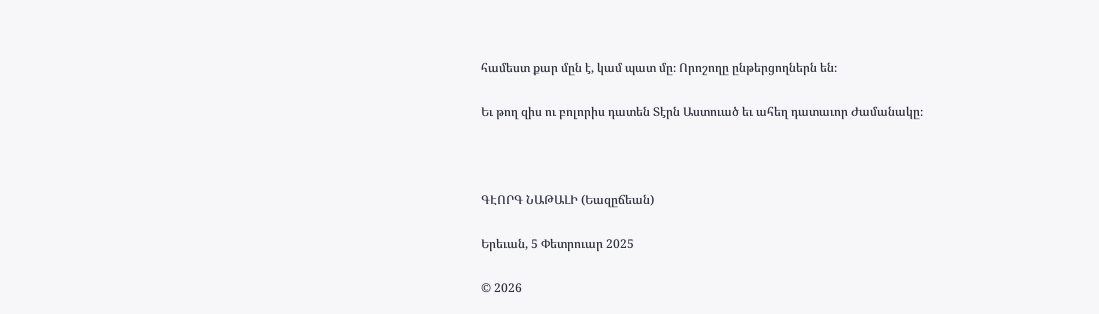համեստ քար մըն է, կամ պատ մը։ Որոշողը ընթերցողներն են։

Եւ թող զիս ու բոլորիս դատեն Տէրն Աստուած եւ ահեղ դատաւոր Ժամանակը։



ԳԷՈՐԳ ՆԱԹԱԼԻ (Եազըճեան)

Երեւան, 5 Փետրուար 2025

© 2026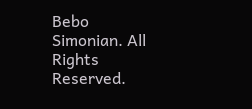Bebo Simonian. All Rights Reserved.